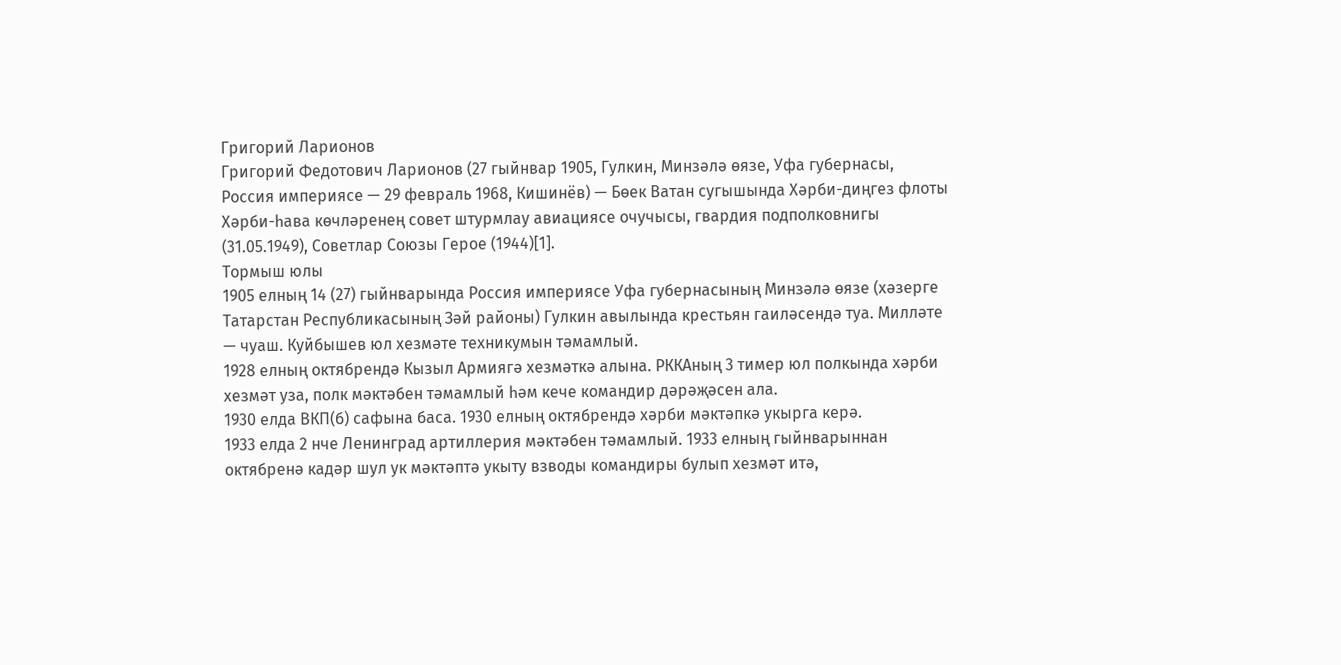Григорий Ларионов
Григорий Федотович Ларионов (27 гыйнвар 1905, Гулкин, Минзәлә өязе, Уфа губернасы, Россия империясе — 29 февраль 1968, Кишинёв) — Бөек Ватан сугышында Хәрби-диңгез флоты Хәрби-һава көчләренең совет штурмлау авиациясе очучысы, гвардия подполковнигы (31.05.1949), Советлар Союзы Герое (1944)[1].
Тормыш юлы
1905 елның 14 (27) гыйнварында Россия империясе Уфа губернасының Минзәлә өязе (хәзерге Татарстан Республикасының Зәй районы) Гулкин авылында крестьян гаиләсендә туа. Милләте — чуаш. Куйбышев юл хезмәте техникумын тәмамлый.
1928 елның октябрендә Кызыл Армиягә хезмәткә алына. РККАның 3 тимер юл полкында хәрби хезмәт уза, полк мәктәбен тәмамлый һәм кече командир дәрәҗәсен ала.
1930 елда ВКП(б) сафына баса. 1930 елның октябрендә хәрби мәктәпкә укырга керә.
1933 елда 2 нче Ленинград артиллерия мәктәбен тәмамлый. 1933 елның гыйнварыннан октябренә кадәр шул ук мәктәптә укыту взводы командиры булып хезмәт итә,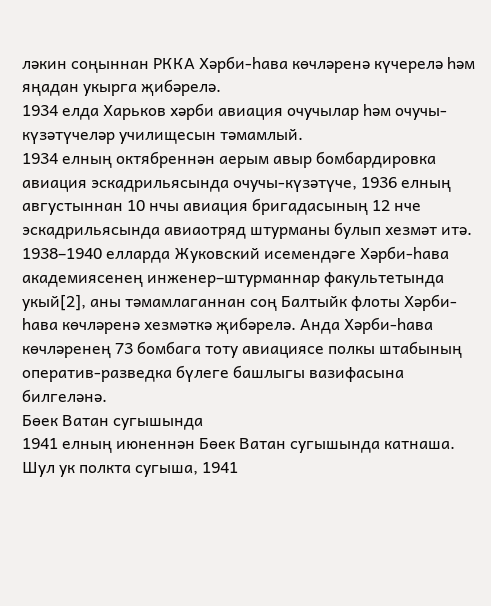ләкин соңыннан РККА Хәрби-һава көчләренә күчерелә һәм яңадан укырга җибәрелә.
1934 елда Харьков хәрби авиация очучылар һәм очучы-күзәтүчеләр училищесын тәмамлый.
1934 елның октябреннән аерым авыр бомбардировка авиация эскадрильясында очучы-күзәтүче, 1936 елның августыннан 10 нчы авиация бригадасының 12 нче эскадрильясында авиаотряд штурманы булып хезмәт итә.
1938–1940 елларда Жуковский исемендәге Хәрби-һава академиясенең инженер–штурманнар факультетында укый[2], аны тәмамлаганнан соң Балтыйк флоты Хәрби-һава көчләренә хезмәткә җибәрелә. Анда Хәрби-һава көчләренең 73 бомбага тоту авиациясе полкы штабының оператив-разведка бүлеге башлыгы вазифасына билгеләнә.
Бөек Ватан сугышында
1941 елның июненнән Бөек Ватан сугышында катнаша. Шул ук полкта сугыша, 1941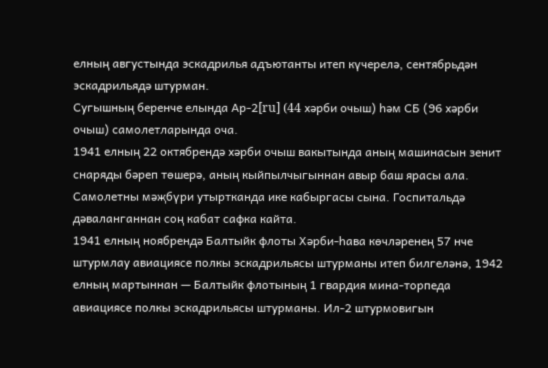елның августында эскадрилья адъютанты итеп күчерелә, сентябрьдән эскадрильядә штурман.
Сугышның беренче елында Ар-2[ru] (44 хәрби очыш) һәм СБ (96 хәрби очыш) самолетларында оча.
1941 елның 22 октябрендә хәрби очыш вакытында аның машинасын зенит снаряды бәреп төшерә, аның кыйпылчыгыннан авыр баш ярасы ала. Самолетны мәҗбүри утыртканда ике кабыргасы сына. Госпитальдә дәваланганнан соң кабат сафка кайта.
1941 елның ноябрендә Балтыйк флоты Хәрби-һава көчләренең 57 нче штурмлау авиациясе полкы эскадрильясы штурманы итеп билгеләнә, 1942 елның мартыннан — Балтыйк флотының 1 гвардия мина-торпеда авиациясе полкы эскадрильясы штурманы. Ил-2 штурмовигын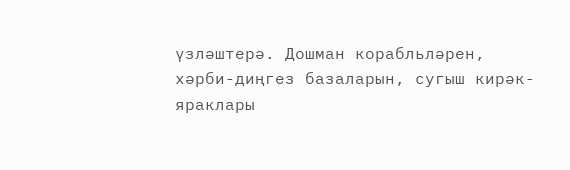үзләштерә. Дошман корабльләрен, хәрби-диңгез базаларын, сугыш кирәк-яраклары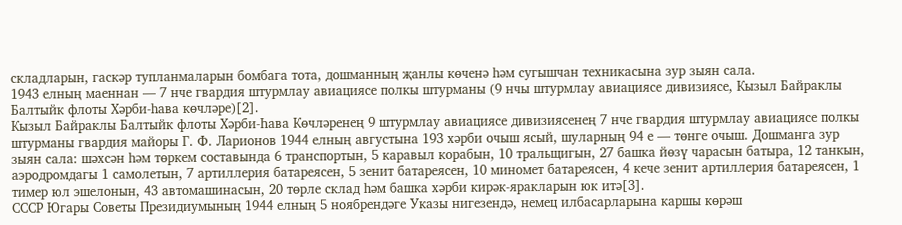складларын, гаскәр тупланмаларын бомбага тота, дошманның җанлы көченә һәм сугышчан техникасына зур зыян сала.
1943 елның маеннан — 7 нче гвардия штурмлау авиациясе полкы штурманы (9 нчы штурмлау авиациясе дивизиясе, Кызыл Байраклы Балтыйк флоты Хәрби-һава көчләре)[2].
Кызыл Байраклы Балтыйк флоты Хәрби-Һава Көчләренең 9 штурмлау авиациясе дивизиясенең 7 нче гвардия штурмлау авиациясе полкы штурманы гвардия майоры Г. Ф. Ларионов 1944 елның августына 193 хәрби очыш ясый, шуларның 94 е — төнге очыш. Дошманга зур зыян сала: шәхсән һәм төркем составында 6 транспортын, 5 каравыл корабын, 10 тральщигын, 27 башка йөзү чарасын батыра, 12 танкын, аэродромдагы 1 самолетын, 7 артиллерия батареясен, 5 зенит батареясен, 10 миномет батареясен, 4 кече зенит артиллерия батареясен, 1 тимер юл эшелонын, 43 автомашинасын, 20 төрле склад һәм башка хәрби кирәк-яракларын юк итә[3].
СССР Югары Советы Президиумының 1944 елның 5 ноябрендәге Указы нигезендә, немец илбасарларына каршы көрәш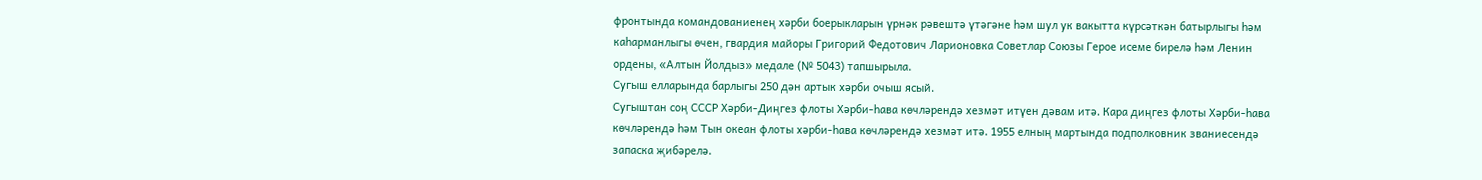фронтында командованиенең хәрби боерыкларын үрнәк рәвештә үтәгәне һәм шул ук вакытта күрсәткән батырлыгы һәм каһарманлыгы өчен, гвардия майоры Григорий Федотович Ларионовка Советлар Союзы Герое исеме бирелә һәм Ленин ордены, «Алтын Йолдыз» медале (№ 5043) тапшырыла.
Сугыш елларында барлыгы 250 дән артык хәрби очыш ясый.
Сугыштан соң СССР Хәрби-Диңгез флоты Хәрби-һава көчләрендә хезмәт итүен дәвам итә. Кара диңгез флоты Хәрби-һава көчләрендә һәм Тын океан флоты хәрби-һава көчләрендә хезмәт итә. 1955 елның мартында подполковник званиесендә запаска җибәрелә.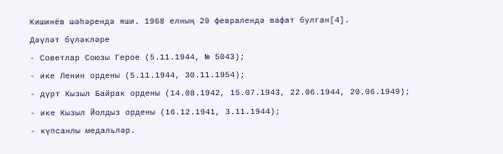Кишинёв шәһәрендә яши. 1968 елның 29 февралендә вафат булган[4].
Дәүләт бүләкләре
- Советлар Союзы Герое (5.11.1944, № 5043);
- ике Ленин ордены (5.11.1944, 30.11.1954);
- дүрт Кызыл Байрак ордены (14.08.1942, 15.07.1943, 22.06.1944, 20.06.1949);
- ике Кызыл Йолдыз ордены (16.12.1941, 3.11.1944);
- күпсанлы медальләр.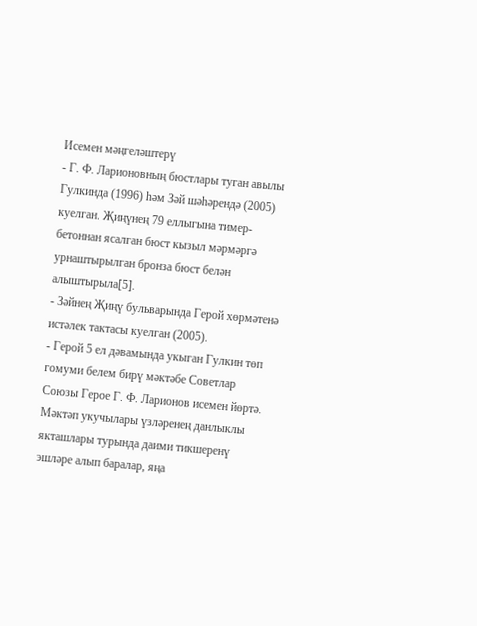Исемен мәңгеләштерү
- Г. Ф. Ларионовның бюстлары туган авылы Гулкинда (1996) һәм Зәй шәһәрендә (2005) куелган. Җиңүнең 79 еллыгына тимер-бетоннан ясалган бюст кызыл мәрмәргә урнаштырылган бронза бюст белән алыштырыла[5].
- Зәйнең Җиңү бульварында Герой хөрмәтенә истәлек тактасы куелган (2005).
- Герой 5 ел дәвамында укыган Гулкин төп гомуми белем бирү мәктәбе Советлар Союзы Герое Г. Ф. Ларионов исемен йөртә. Мәктәп укучылары үзләренең данлыклы якташлары турында даими тикшеренү эшләре алып баралар, яңа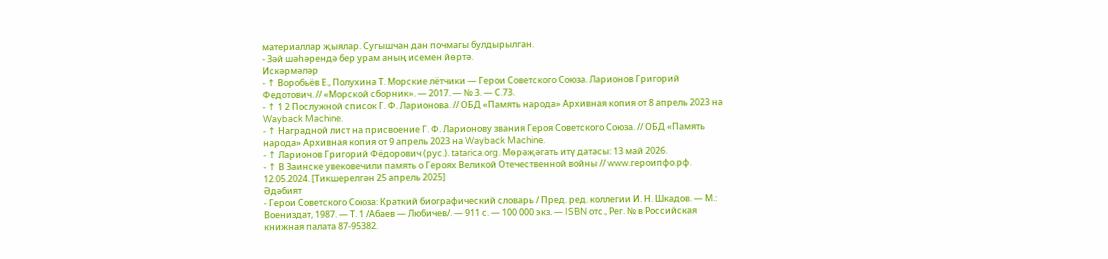материаллар җыялар. Сугышчан дан почмагы булдырылган.
- Зәй шәһәрендә бер урам аның исемен йөртә.
Искәрмәләр
- ↑ Воробьёв Е., Полухина Т. Морские лётчики — Герои Советского Союза. Ларионов Григорий Федотович. // «Морской сборник». — 2017. — № 3. — С.73.
- ↑ 1 2 Послужной список Г. Ф. Ларионова. // ОБД «Память народа» Архивная копия от 8 апрель 2023 на Wayback Machine.
- ↑ Наградной лист на присвоение Г. Ф. Ларионову звания Героя Советского Союза. // ОБД «Память народа» Архивная копия от 9 апрель 2023 на Wayback Machine.
- ↑ Ларионов Григорий Фёдорович (рус.). tatarica.org. Мөрәҗәгать итү датасы: 13 май 2026.
- ↑ В Заинске увековечили память о Героях Великой Отечественной войны // www.героипфо.рф. 12.05.2024. [Тикшерелгән 25 апрель 2025]
Әдәбият
- Герои Советского Союза: Краткий биографический словарь / Пред. ред. коллегии И. Н. Шкадов. — М.: Воениздат, 1987. — Т. 1 /Абаев — Любичев/. — 911 с. — 100 000 экз. — ISBN отс., Рег. № в Российская книжная палата 87-95382.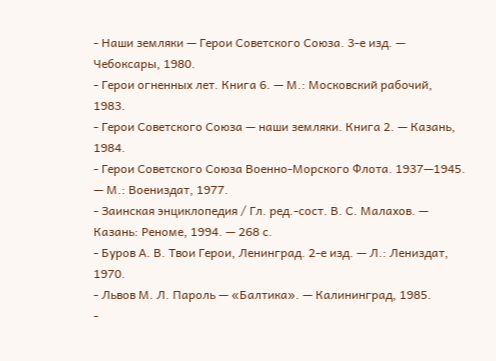- Наши земляки — Герои Советского Союза. 3-е изд. — Чебоксары, 1980.
- Герои огненных лет. Книга 6. — М.: Московский рабочий, 1983.
- Герои Советского Союза — наши земляки. Книга 2. — Казань, 1984.
- Герои Советского Союза Военно-Морского Флота. 1937—1945. — М.: Воениздат, 1977.
- Заинская энциклопедия / Гл. ред.-сост. В. С. Малахов. — Казань: Реноме, 1994. — 268 с.
- Буров А. В. Твои Герои, Ленинград. 2-е изд. — Л.: Лениздат, 1970.
- Львов М. Л. Пароль — «Балтика». — Калининград, 1985.
-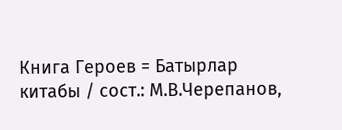Книга Героев = Батырлар китабы / сост.: М.В.Черепанов,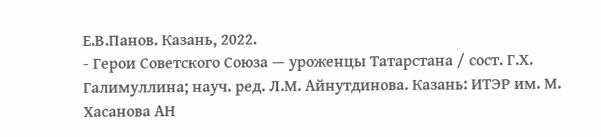Е.В.Панов. Казань, 2022.
- Герои Советского Союза — уроженцы Татарстана / сост. Г.Х. Галимуллина; науч. ред. Л.М. Айнутдинова. Казань: ИТЭР им. М. Хасанова АН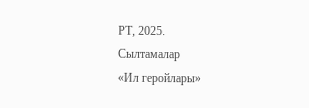РТ, 2025.
Сылтамалар
«Ил геройлары»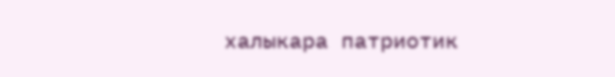халыкара патриотик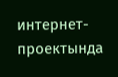интернет-проектында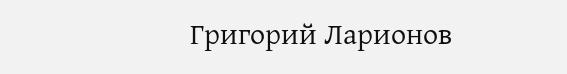Григорий Ларионов